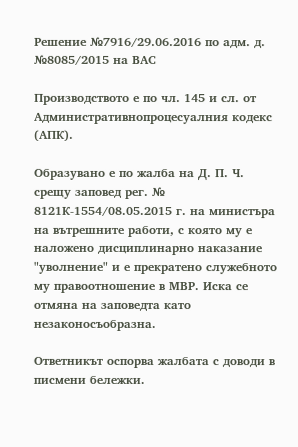Решение №7916/29.06.2016 по адм. д. №8085/2015 на ВАС

Производството е по чл. 145 и сл. от Административнопроцесуалния кодекс (АПК).

Образувано е по жалба на Д. П. Ч. срещу заповед рег. № 8121К-1554/08.05.2015 г. на министъра на вътрешните работи, с която му е наложено дисциплинарно наказание "уволнение" и е прекратено служебното му правоотношение в МВР. Иска се отмяна на заповедта като незаконосъобразна.

Ответникът оспорва жалбата с доводи в писмени бележки.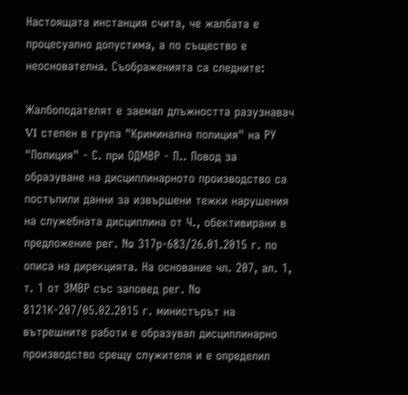Настоящата инстанция счита, че жалбата е процесуално допустима, а по същество е неоснователна. Съображенията са следните:

Жалбоподателят е заемал длъжността разузнавач VI степен в група "Криминална полиция" на РУ "Полиция" - С. при ОДМВР - П.. Повод за образуване на дисциплинарното производство са постъпили данни за извършени тежки нарушения на служебната дисциплина от Ч., обективирани в предложение рег. № 317р-683/26.01.2015 г. по описа на дирекцията. На основание чл. 207, ал. 1, т. 1 от ЗМВР със заповед рег. № 8121К-207/05.02.2015 г. министърът на вътрешните работи е образувал дисциплинарно производство срещу служителя и е определил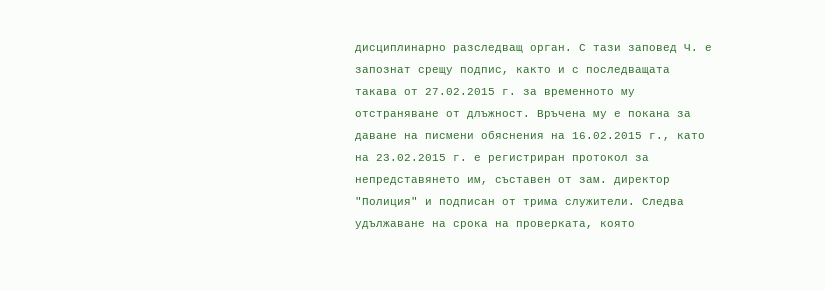дисциплинарно разследващ орган. С тази заповед Ч. е запознат срещу подпис, както и с последващата такава от 27.02.2015 г. за временното му отстраняване от длъжност. Връчена му е покана за даване на писмени обяснения на 16.02.2015 г., като на 23.02.2015 г. е регистриран протокол за непредставянето им, съставен от зам. директор "Полиция" и подписан от трима служители. Следва удължаване на срока на проверката, която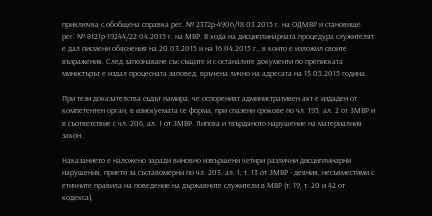приключва с обобщена справка рег. № 2372р-4906/18.03.2015 г. на ОДМВР и становище рег. № 8121р-19244/22.04.2015 г. на МВР. В хода на дисциплинарната процедура служителят е дал писмени обяснения на 20.03.2015 и на 16.04.2015 г., в които е изложил своите възражения. След запознаване със същите и с останалите документи по преписката министърът е издал процесната заповед, връчена лично на адресата на 15.05.2015 година.

При тези доказателства съдът намира, че оспореният административен акт е издаден от компетентен орган, в изискуемата се форма, при спазени срокове по чл. 195, ал. 2 от ЗМВР и в съответствие с чл. 206, ал. 1 от ЗМВР. Липсва и твърдяното нарушение на материалния закон.

Наказанието е наложено заради виновно извършени четири различни дисциплинарни нарушения, приети за съставомерни по чл. 203, ал. 1, т. 13 от ЗМВР - деяния, несъвместими с етичните правила на поведение на държавните служители в МВР (т. 19, т. 20 и 42 от кодекса),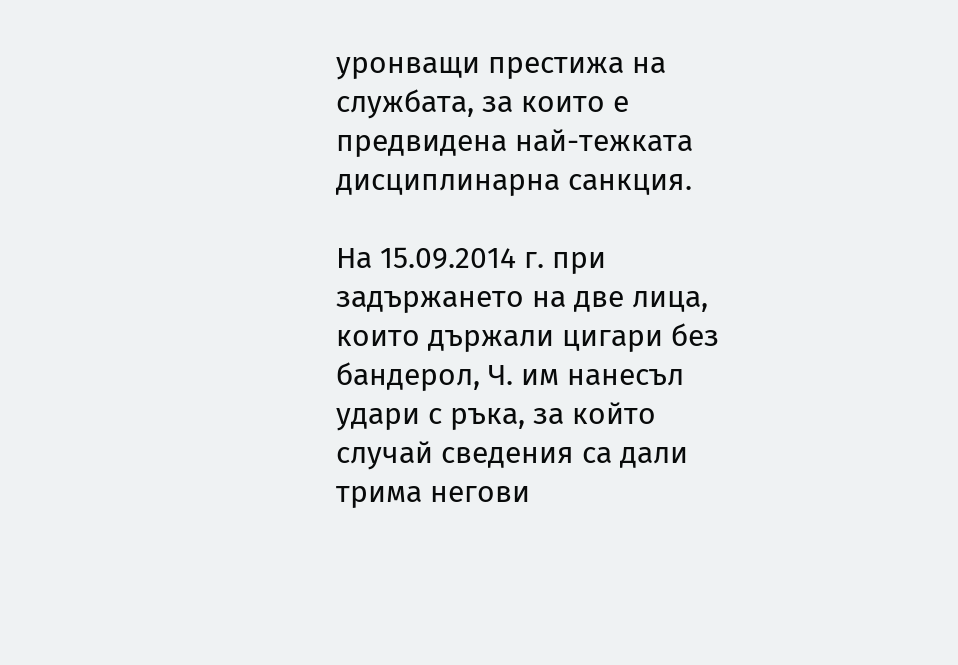уронващи престижа на службата, за които е предвидена най-тежката дисциплинарна санкция.

На 15.09.2014 г. при задържането на две лица, които държали цигари без бандерол, Ч. им нанесъл удари с ръка, за който случай сведения са дали трима негови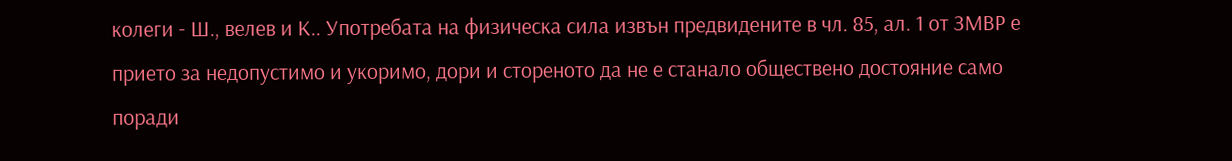колеги - Ш., велев и К.. Употребата на физическа сила извън предвидените в чл. 85, ал. 1 от ЗМВР е прието за недопустимо и укоримо, дори и стореното да не е станало обществено достояние само поради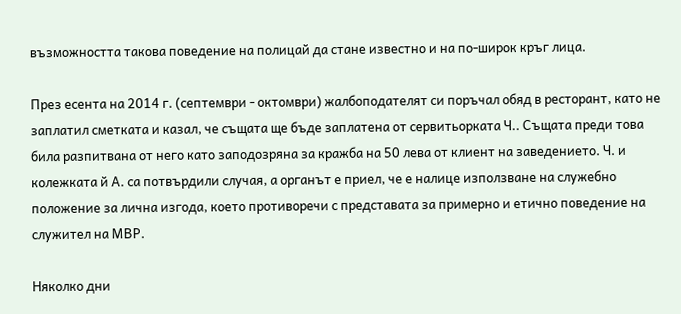възможността такова поведение на полицай да стане известно и на по-широк кръг лица.

През есента на 2014 г. (септември - октомври) жалбоподателят си поръчал обяд в ресторант, като не заплатил сметката и казал, че същата ще бъде заплатена от сервитьорката Ч.. Същата преди това била разпитвана от него като заподозряна за кражба на 50 лева от клиент на заведението. Ч. и колежката й А. са потвърдили случая, а органът е приел, че е налице използване на служебно положение за лична изгода, което противоречи с представата за примерно и етично поведение на служител на МВР.

Няколко дни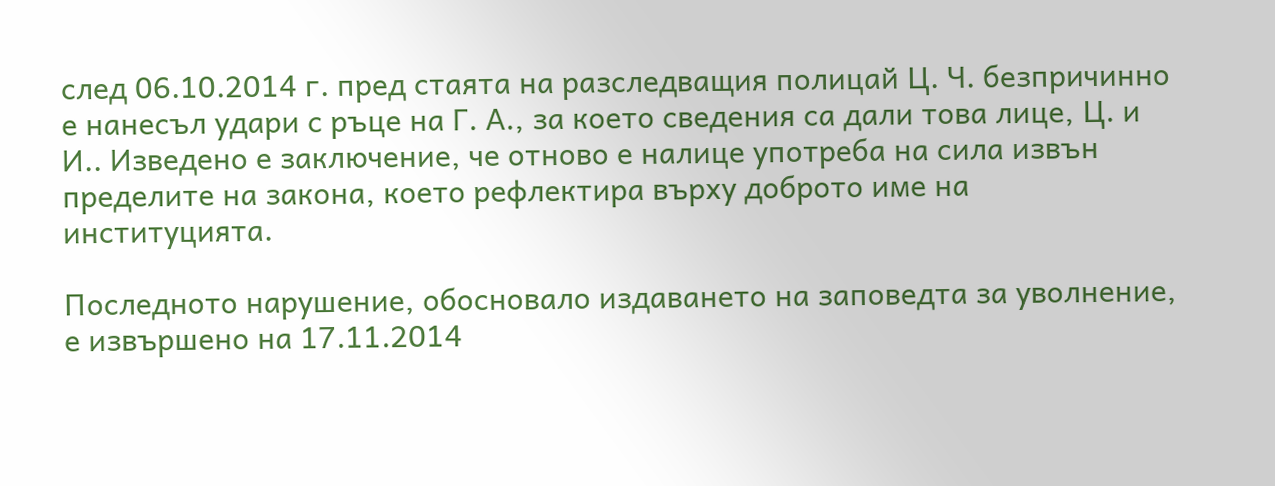след 06.10.2014 г. пред стаята на разследващия полицай Ц. Ч. безпричинно е нанесъл удари с ръце на Г. А., за което сведения са дали това лице, Ц. и И.. Изведено е заключение, че отново е налице употреба на сила извън пределите на закона, което рефлектира върху доброто име на институцията.

Последното нарушение, обосновало издаването на заповедта за уволнение, е извършено на 17.11.2014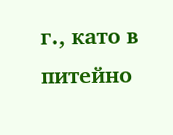г., като в питейно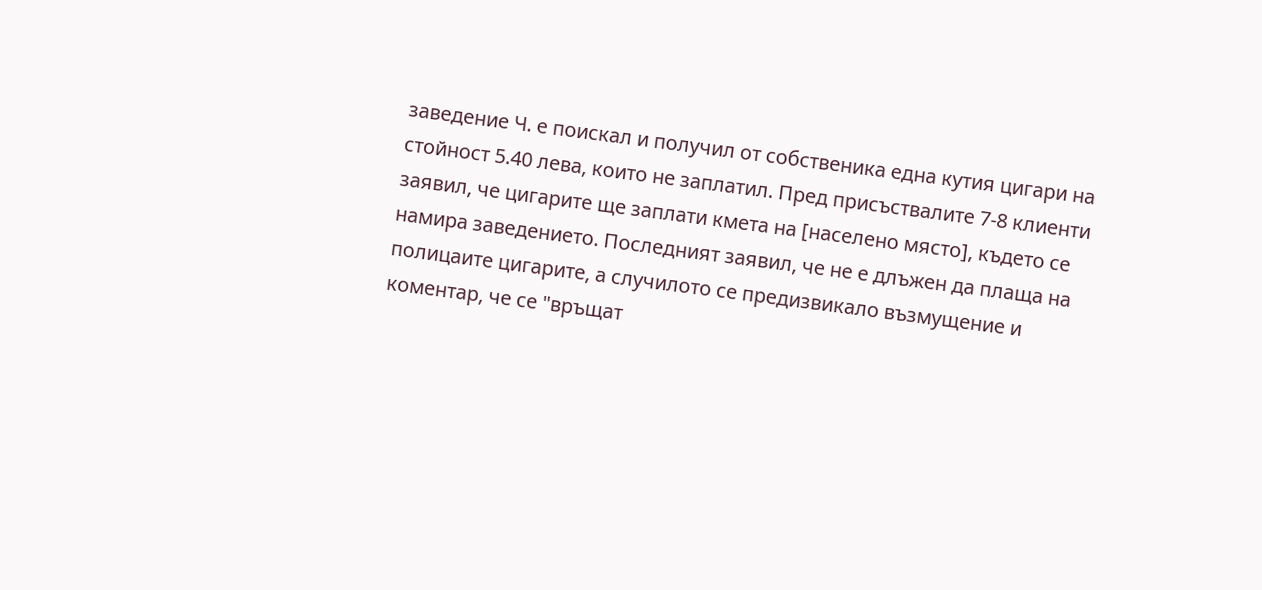заведение Ч. е поискал и получил от собственика една кутия цигари на стойност 5.40 лева, които не заплатил. Пред присъствалите 7-8 клиенти заявил, че цигарите ще заплати кмета на [населено място], където се намира заведението. Последният заявил, че не е длъжен да плаща на полицаите цигарите, а случилото се предизвикало възмущение и коментар, че се "връщат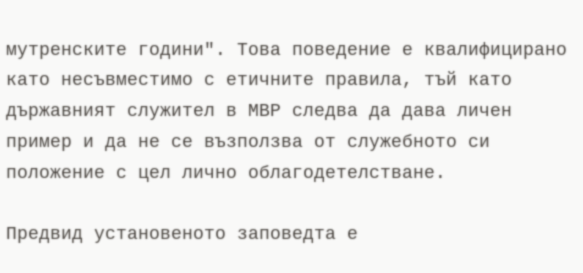мутренските години". Това поведение е квалифицирано като несъвместимо с етичните правила, тъй като държавният служител в МВР следва да дава личен пример и да не се възползва от служебното си положение с цел лично облагодетелстване.

Предвид установеното заповедта е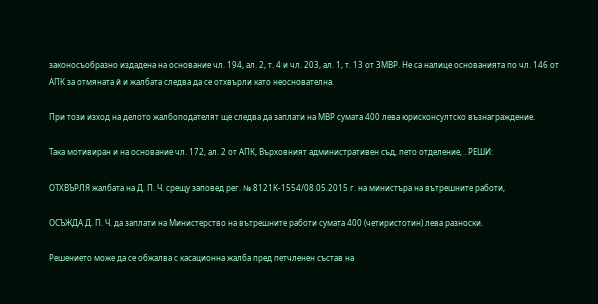законосъобразно издадена на основание чл. 194, ал. 2, т. 4 и чл. 203, ал. 1, т. 13 от ЗМВР. Не са налице основанията по чл. 146 от АПК за отмяната й и жалбата следва да се отхвърли като неоснователна.

При този изход на делото жалбоподателят ще следва да заплати на МВР сумата 400 лева юрисконсултско възнаграждение.

Така мотивиран и на основание чл. 172, ал. 2 от АПК, Върховният административен съд, пето отделение, . РЕШИ:

ОТХВЪРЛЯ жалбата на Д. П. Ч. срещу заповед рег. № 8121К-1554/08.05.2015 г. на министъра на вътрешните работи,

ОСЪЖДА Д. П. Ч. да заплати на Министерство на вътрешните работи сумата 400 (четиристотин) лева разноски.

Решението може да се обжалва с касационна жалба пред петчленен състав на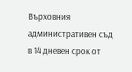Върховния административен съд в 14 дневен срок от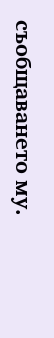съобщаването му.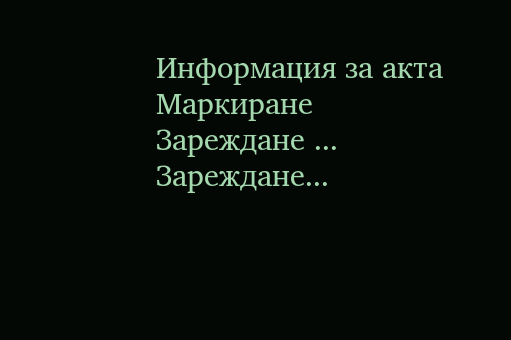Информация за акта
Маркиране
Зареждане ...
Зареждане...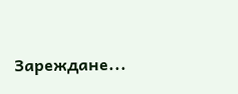Зареждане...